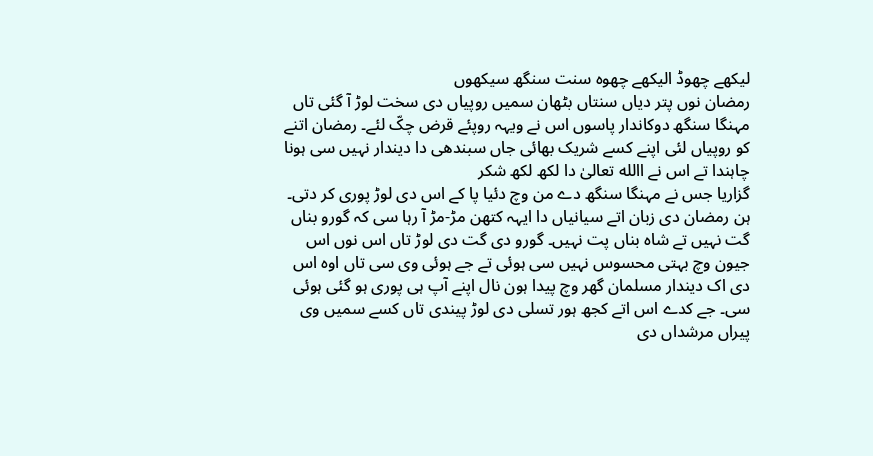لیکھے چھوڈ الیکھے چھوہ سنت سنگھ سیکھوں
رمضان نوں پتر دیاں سنتاں بٹھان سمیں روپیاں دی سخت لوڑ آ گئی تاں مہنگا سنگھ دوکاندار پاسوں اس نے ویہہ روپئے قرض چکّ لئے۔ رمضان اتنے کو روپیاں لئی اپنے کسے شریک بھائی جاں سبندھی دا دیندار نہیں سی ہونا چاہندا تے اس نے االله تعالیٰ دا لکھ لکھ شکر
گزاریا جس نے مہنگا سنگھ دے من وچ دئیا پا کے اس دی لوڑ پوری کر دتی۔ ہن رمضان دی زبان اتے سیانیاں دا ایہہ کتھن مڑ-مڑ آ رہا سی کہ گورو بناں گت نہیں تے شاہ بناں پت نہیں۔ گورو دی گت دی لوڑ تاں اس نوں اس جیون وچ بہتی محسوس نہیں سی ہوئی تے جے ہوئی وی سی تاں اوہ اس دی اک دیندار مسلمان گھر وچ پیدا ہون نال اپنے آپ ہی پوری ہو گئی ہوئی سی۔ جے کدے اس اتے کجھ ہور تسلی دی لوڑ پیندی تاں کسے سمیں وی پیراں مرشداں دی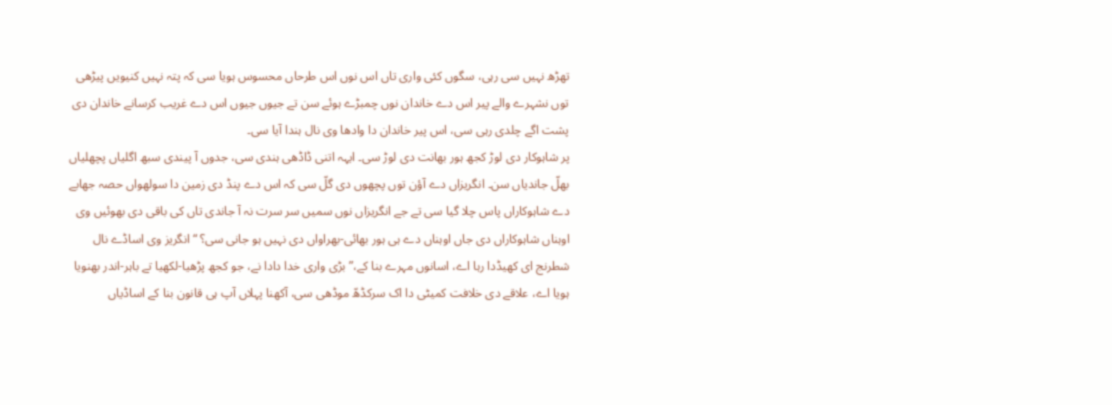تھڑھ نہیں سی رہی، سگوں کئی واری تاں اس نوں اس طرحاں محسوس ہویا سی کہ پتہ نہیں کنیویں پیڑھی توں نشہرے والے پیر اس دے خاندان نوں چمبڑے ہوئے سن تے جیوں جیوں اس دے غریب کرسانے خاندان دی پشت اگے چلدی رہی سی، اس پیر خاندان دا وادھا وی نال ہندا آیا سی۔
پر شاہوکار دی لوڑ کجھ ہور بھانت دی لوڑ سی۔ ایہہ اتنی ڈاڈھی ہندی سی، جدوں آ پیندی سبھ اگلیاں پچھلیاں بھلّ جاندیاں سن۔ انگریزاں دے آؤن توں پچھوں دی گلّ سی کہ اس دے پنڈ دی زمین دا سولھواں حصہ جھابے دے شاہوکاراں پاس چلا گیا سی تے جے انگریزاں نوں سمیں سر سرت نہ آ جاندی تاں کی باقی دی بھوئیں وی اوہناں شاہوکاراں دی جاں اوہناں دے ہی ہور بھائی-بھراواں دی نہیں ہو جانی سی؟ “انگریز وی اساڈے نال شطرنج ای کھیڈدا رہا اے، اسانوں مہرے بنا کے،” بڑی واری خدا دادا نے، جو کجھ پڑھیا-لکھیا تے باہر-اندر بھنویا ہویا اے، علاقے دی خلافت کمیٹی دا اک سرکڈھّ موڈھی سی، آکھنا پہلاں آپ ہی قانون بنا کے اساڈیاں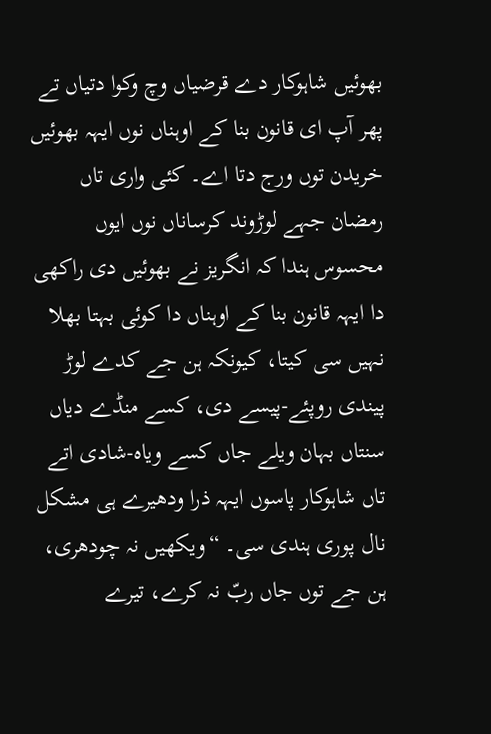بھوئیں شاہوکار دے قرضیاں وچ وکوا دتیاں تے پھر آپ ای قانون بنا کے اوہناں نوں ایہہ بھوئیں خریدن توں ورج دتا اے۔ کئی واری تاں رمضان جہے لوڑوند کرساناں نوں ایوں محسوس ہندا کہ انگریز نے بھوئیں دی راکھی دا ایہہ قانون بنا کے اوہناں دا کوئی بہتا بھلا نہیں سی کیتا، کیونکہ ہن جے کدے لوڑ پیندی روپئے-پیسے دی، کسے منڈے دیاں سنتاں بہان ویلے جاں کسے ویاہ-شادی اتے تاں شاہوکار پاسوں ایہہ ذرا ودھیرے ہی مشکل نال پوری ہندی سی۔ “ویکھیں نہ چودھری، ہن جے توں جاں ربّ نہ کرے، تیرے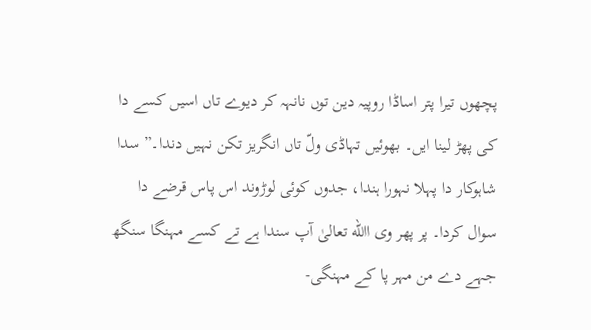پچھوں تیرا پتر اساڈا روپیہ دین توں نانہہ کر دیوے تاں اسیں کسے دا کی پھڑ لینا ایں۔ بھوئیں تہاڈی ولّ تاں انگریز تکن نہیں دندا۔” سدا شاہوکار دا پہلا نہورا ہندا، جدوں کوئی لوڑوند اس پاس قرضے دا سوال کردا۔ پر پھر وی االله تعالیٰ آپ سندا ہے تے کسے مہنگا سنگھ جہے دے من مہر پا کے مہنگی-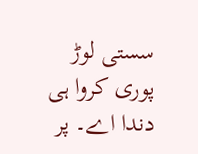سستی لوڑ پوری کروا ہی دندا اے۔ پر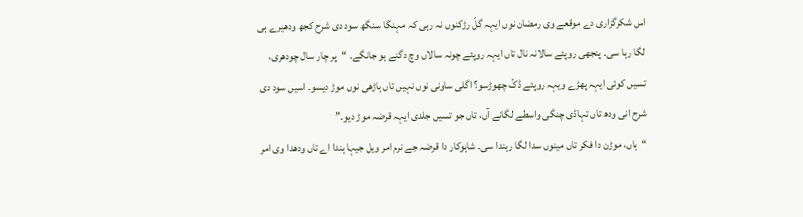اس شکرگزاری دے موقعے وی رمضان نوں ایہہ گلّ رڑکنوں نہ رہی کہ مہنگا سنگھ سود دی شرح کجھ ودھیرے ہی لگا رہا سی۔ پنجھی روپئے سالانہ نال تاں ایہہ روپئے چونہ سالاں وچ دگنے ہو جانگے۔ “پر چار سال چودھری، تسیں کوئی ایہہ پھڑے ویہہ روپئے ڈکّ چھوڑسو؟ اگلی ساونی نوں نہیں تاں ہاڑھی نوں موڑ دیسو۔ اسیں سود دی شرح انی ودھ تاں تہاڈی چنگی واسطے لگانے آں، تاں جو تسیں جلدی ایہہ قرضہ موڑ دیو۔”
“ہاں، موڑن دا فکر تاں مینوں سدا لگا رہندا سی۔ شاہوکار دا قرضہ جے نرم امر ویل جیہا ہندا اے تاں ودھدا وی امر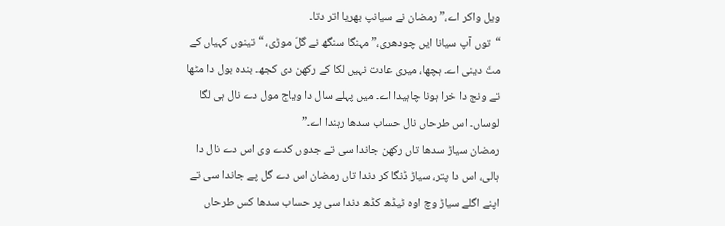ویل واکر اے،” رمضان نے سیانپ بھریا اتر دتا۔
“توں آپ سیانا ایں چودھری،” مہنگا سنگھ نے گلّ موڑی، “تینوں کہیاں کے متّ دینی اے۔ ہچھا، میری عادت نہیں لکا کے رکھن دی کجھ۔ بندہ بول دا مٹھا تے ونج دا خرا ہونا چاہیدا اے۔ میں پہلے سال دا ویاج مول دے نال ہی لگا لوساں۔ اس طرحاں نال حساب سدھا رہندا اے۔”
رمضان سیاڑ سدھا تاں رکھن جاندا سی تے جدوں کدے وی اس دے نال دا ہالی، اس دا پتر، سیاڑ ڈنگا کر دندا تاں رمضان اس دے گل پے جاندا سی تے اپنے اگلے سیاڑ وچ اوہ ٹیڈھ کڈھ دندا سی پر حساب سدھا کس طرحاں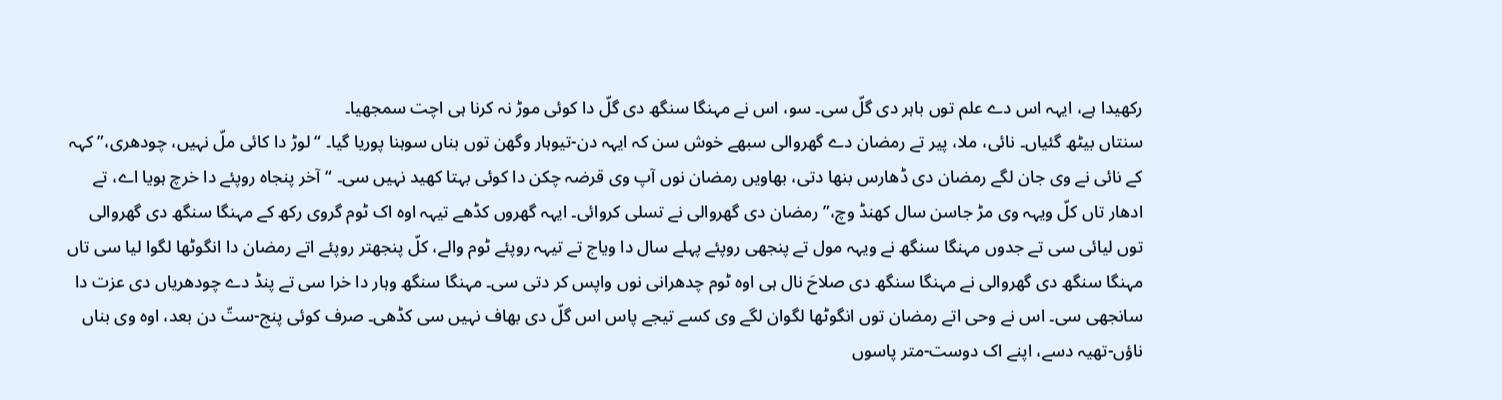رکھیدا ہے، ایہہ اس دے علم توں باہر دی گلّ سی۔ سو، اس نے مہنگا سنگھ دی گلّ دا کوئی موڑ نہ کرنا ہی اچت سمجھیا۔
سنتاں بیٹھ گئیاں۔ نائی، ملا، پیر تے رمضان دے گھروالی سبھے خوش سن کہ ایہہ دن-تیوہار وگھن توں بناں سوہنا پوریا گیا۔ “لوڑ دا کائی ملّ نہیں، چودھری،” کہہ کے نائی نے وی جان لگے رمضان دی ڈھارس بنھا دتی، بھاویں رمضان نوں آپ وی قرضہ چکن دا کوئی بہتا کھید نہیں سی۔ “آخر پنجاہ روپئے دا خرچ ہویا اے، تے ادھار تاں کلّ ویہہ وی مڑ جاسن سال کھنڈ وچ،” رمضان دی گھروالی نے تسلی کروائی۔ ایہہ گھروں کڈھے تیہہ اوہ اک ٹوم گروی رکھ کے مہنگا سنگھ دی گھروالی توں لیائی سی تے جدوں مہنگا سنگھ نے ویہہ مول تے پنجھی روپئے پہلے سال دا ویاج تے تیہہ روپئے ٹوم والے، کلّ پنجھتر روپئے اتے رمضان دا انگوٹھا لگوا لیا سی تاں مہنگا سنگھ دی گھروالی نے مہنگا سنگھ دی صلاحَ نال ہی اوہ ٹوم چدھرانی نوں واپس کر دتی سی۔ مہنگا سنگھ وہار دا خرا سی تے پنڈ دے چودھریاں دی عزت دا سانجھی سی۔ اس نے وحی اتے رمضان توں انگوٹھا لگوان لگے وی کسے تیجے پاس اس گلّ دی بھاف نہیں سی کڈھی۔ صرف کوئی پنج-ستّ دن بعد، اوہ وی بناں ناؤں-تھیہ دسے، اپنے اک دوست-متر پاسوں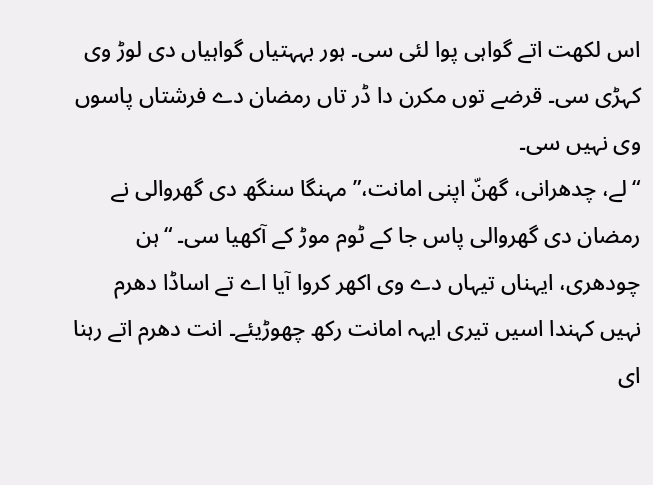اس لکھت اتے گواہی پوا لئی سی۔ ہور بہہتیاں گواہیاں دی لوڑ وی کہڑی سی۔ قرضے توں مکرن دا ڈر تاں رمضان دے فرشتاں پاسوں وی نہیں سی۔
“لے، چدھرانی، گھنّ اپنی امانت،” مہنگا سنگھ دی گھروالی نے رمضان دی گھروالی پاس جا کے ٹوم موڑ کے آکھیا سی۔ “ہن چودھری، ایہناں تیہاں دے وی اکھر کروا آیا اے تے اساڈا دھرم نہیں کہندا اسیں تیری ایہہ امانت رکھ چھوڑیئے۔ انت دھرم اتے رہنا ای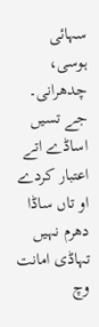سہائی ہوسی، چدھرانی۔ جے تسیں اساڈے اتے اعتبار کردے او تاں ساڈا دھرم نہیں تہاڈی امانت وچ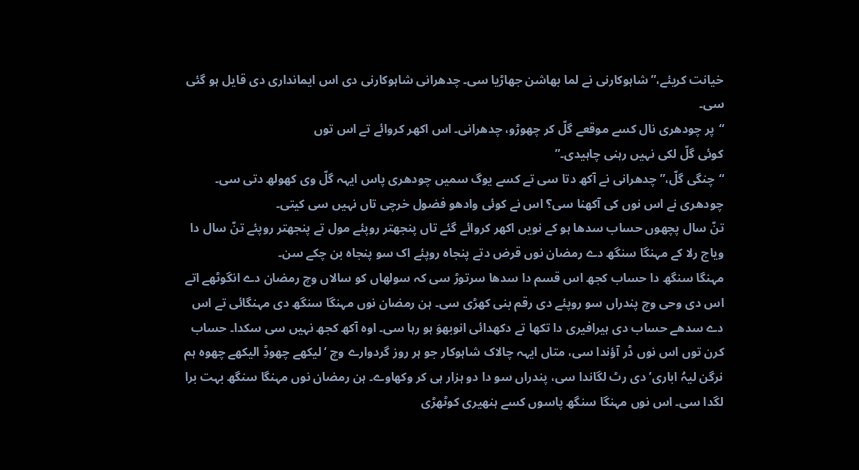خیانت کریئے،” شاہوکارنی نے لما بھاشن جھاڑیا سی۔ چدھرانی شاہوکارنی دی اس ایمانداری دی قایل ہو گئی سی۔
“پر چودھری نال کسے موقعے گلّ کر چھوڑو، چدھرانی۔ اس اکھر کروائے تے اس توں
کوئی گلّ لکی نہیں رہنی چاہیدی۔”
“چنگی گلّ،” چدھرانی نے آکھ دتا سی تے کسے یوگ سمیں چودھری پاس ایہہ گلّ وی کھولھ دتی سی۔ چودھری نے اس نوں کی آکھنا سی؟ اس نے کوئی وادھو فضول خرچی تاں نہیں سی کیتی۔
تنّ سال پچھوں حساب سدھا ہو کے نویں اکھر کروائے گئے تاں پنجھتر روپئے مول تے پنجھتر روپئے تنّ سال دا ویاج رلا کے مہنگا سنگھ دے رمضان نوں قرض دتے پنجاہ روپئے اک سو پنجاہ بن چکے سن۔
مہنگا سنگھ دا حساب کجھ اس قسم دا سدھا سرتوڑ سی کہ سولھاں کو سالاں وچ رمضان دے انگوٹھے اتے اس دی وحی وچ پندراں سو روپئے دی رقم بنی کھڑی سی۔ ہن رمضان نوں مہنگا سنگھ دی مہنگائی تے اس دے سدھے حساب دی ہیرافیری دا تکھا تے دکھدائی انوبھوَ ہو رہا سی۔ اوہ آکھ کجھ نہیں سی سکدا۔ حساب کرن توں اس نوں ڈر آؤندا سی، متاں ایہہ چالاک شاہوکار جو ہر روز گردوارے وچ ‘لیکھے چھوڈِ الیکھے چھوہ ہم نرگن لیہُ اباری’ دی رٹ لگاندا سی، پندراں سو دا دو ہزار ہی کر وکھاوے۔ ہن رمضان نوں مہنگا سنگھ بہت برا لگدا سی۔ اس نوں مہنگا سنگھ پاسوں کسے ہنھیری کوٹھڑی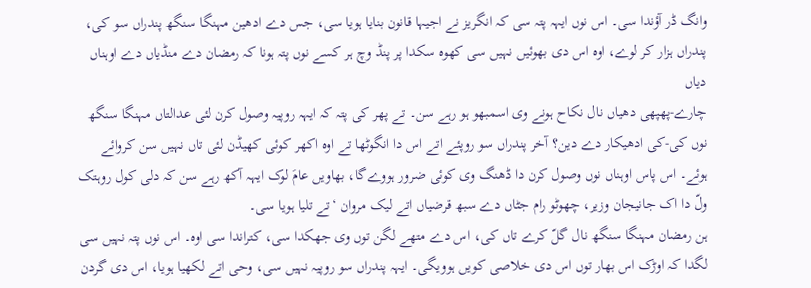وانگ ڈر آؤندا سی۔ اس نوں ایہہ پتہ سی کہ انگریز نے اجیہا قانون بنایا ہویا سی، جس دے ادھین مہنگا سنگھ پندراں سو کی، پندراں ہزار کر لوے، اوہ اس دی بھوئیں نہیں سی کھوہ سکدا پر پنڈ وچ ہر کسے نوں پتہ ہونا کہ رمضان دے منڈیاں دے اوہناں دیاں
چارے-پھپھی دھیاں نال نکاح ہونے وی اسمبھو ہو رہے سن۔ تے پھر کی پتہ کہ ایہہ روپیہ وصول کرن لئی عدالتاں مہنگا سنگھ نوں کی-کی ادھیکار دے دین؟ آخر پندراں سو روپئے اتے اس دا انگوٹھا تے اوہ اکھر کوئی کھیڈن لئی تاں نہیں سن کروائے ہوئے۔ اس پاس اوہناں نوں وصول کرن دا ڈھنگ وی کوئی ضرور ہووےگا، بھاویں عامَ لوک ایہہ آکھ رہے سن کہ دلی کول روہتک ولّ دا اک جانیجان وزیر، چھوٹو رام جٹاں دے سبھ قرضیاں اتے لیک مروان ‘تے تلیا ہویا سی۔
ہن رمضان مہنگا سنگھ نال گلّ کرے تاں کی، اس دے متھے لگن توں وی جھکدا سی، کتراندا سی اوہ۔ اس نوں پتہ نہیں سی لگدا کہ اوڑک اس بھار توں اس دی خلاصی کویں ہوویگی۔ ایہہ پندراں سو روپیہ نہیں سی، وحی اتے لکھیا ہویا، اس دی گردن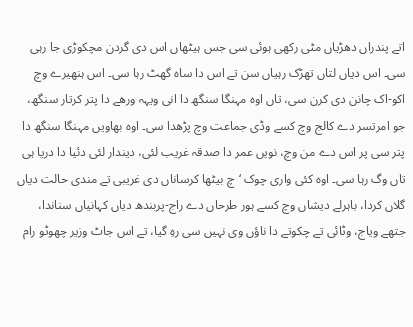اتے پندراں دھڑیاں مٹی رکھی ہوئی سی جس ہیٹھاں اس دی گردن مچکوڑی جا رہی سی۔ اس دیاں لتاں تھڑک رہیاں سن تے اس دا ساہ گھٹ رہا سی۔ اس ہنھیرے وچ اکو-اک چانن دی کرن سی، تاں اوہ مہنگا سنگھ دا انی ویہہ ورھے دا پتر کرتار سنگھ، جو امرتسر دے کالج وچ کسے وڈی جماعت وچ پڑھدا سی۔ اوہ بھاویں مہنگا سنگھ دا پتر سی پر اس دے من وچ، نویں عمر دا صدقہ غریب لئی، دیندار لئی دئیا دا دریا ہی تاں وگ رہا سی۔ اوہ کئی واری چوک ‘چ بیٹھا کرساناں دی غریبی تے مندی حالت دیاں گلاں کردا، باہرلے دیشاں وچ کسے ہور طرحاں دے راج-پربندھ دیاں کہانیاں سناندا، جتھے ویاج، وٹائی تے چکوتے دا ناؤں وی نہیں سی رہِ گیا، تے اس جاٹ وزیر چھوٹو رام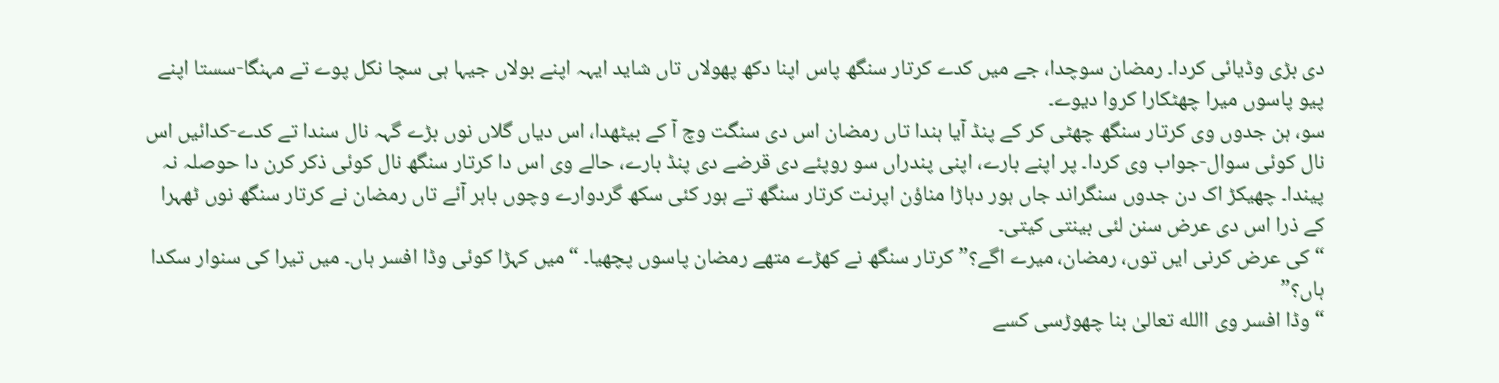دی بڑی وڈیائی کردا۔ رمضان سوچدا، جے میں کدے کرتار سنگھ پاس اپنا دکھ پھولاں تاں شاید ایہہ اپنے بولاں جیہا ہی سچا نکل پوے تے مہنگا-سستا اپنے پیو پاسوں میرا چھٹکارا کروا دیوے۔
سو، ہن جدوں وی کرتار سنگھ چھٹی کر کے پنڈ آیا ہندا تاں رمضان اس دی سنگت وچ آ کے بیٹھدا، اس دیاں گلاں نوں بڑے گہہ نال سندا تے کدے-کدائیں اس نال کوئی سوال-جواب وی کردا۔ پر اپنے بارے، اپنی پندراں سو روپئے دی قرضے دی پنڈ بارے، حالے وی اس دا کرتار سنگھ نال کوئی ذکر کرن دا حوصلہ نہ پیندا۔ چھیکڑ اک دن جدوں سنگراند جاں ہور دہاڑا مناؤن اپرنت کرتار سنگھ تے ہور کئی سکھ گردوارے وچوں باہر آئے تاں رمضان نے کرتار سنگھ نوں ٹھہرا کے ذرا اس دی عرض سنن لئی بینتی کیتی۔
“کی عرض کرنی ایں توں، رمضان، میرے اگے؟” کرتار سنگھ نے کھڑے متھے رمضان پاسوں پچھیا۔ “میں کہڑا کوئی وڈا افسر ہاں۔ میں تیرا کی سنوار سکدا ہاں؟”
“وڈا افسر وی االله تعالیٰ بنا چھوڑسی کسے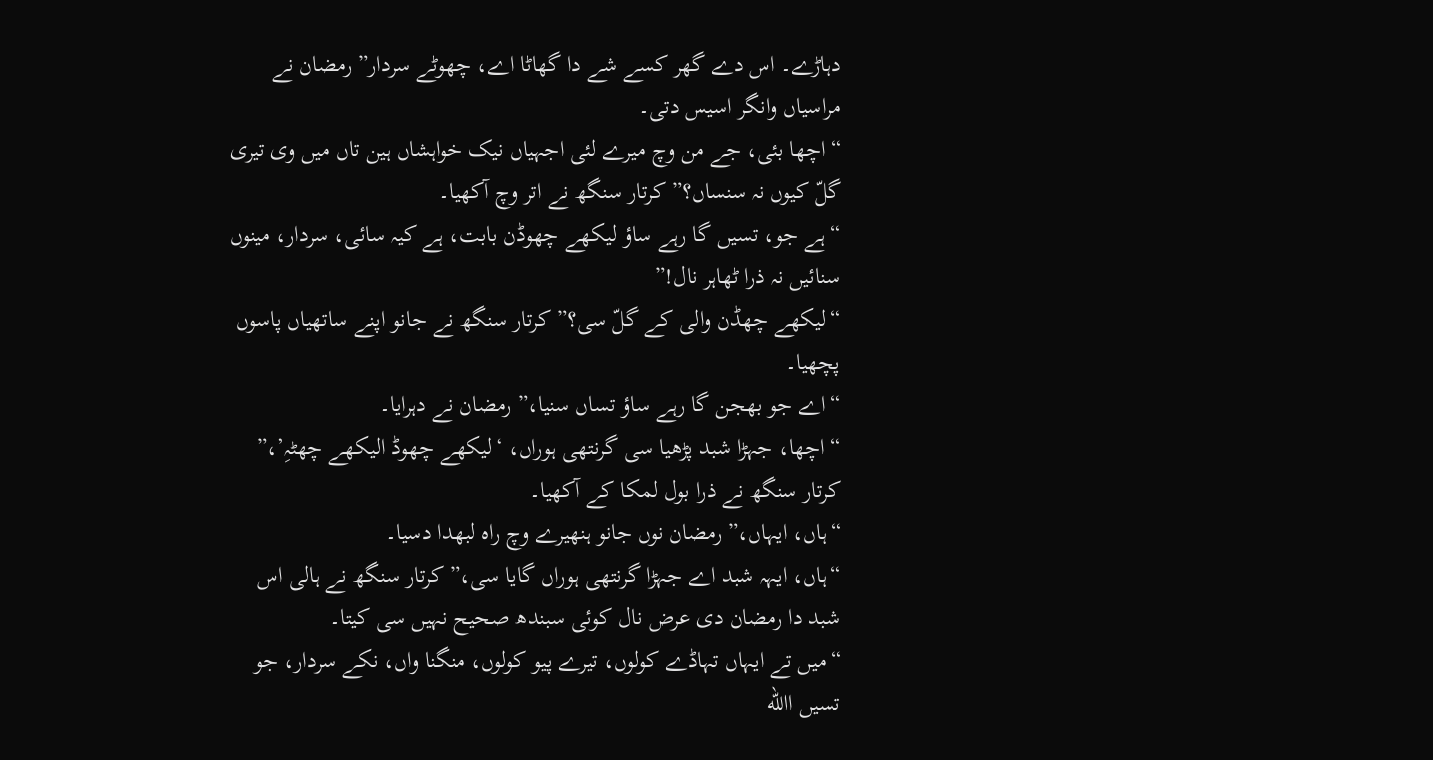دہاڑے۔ اس دے گھر کسے شے دا گھاٹا اے، چھوٹے سردار” رمضان نے مراسیاں وانگر اسیس دتی۔
“اچھا بئی، جے من وچ میرے لئی اجہیاں نیک خواہشاں ہین تاں میں وی تیری گلّ کیوں نہ سنساں؟” کرتار سنگھ نے اتر وچ آکھیا۔
“ہے جو، تسیں گا رہے ساؤ لیکھے چھوڈن بابت، ہے کیہ سائی، سردار، مینوں سنائیں نہ ذرا ٹھاہر نال!”
“لیکھے چھڈن والی کے گلّ سی؟” کرتار سنگھ نے جانو اپنے ساتھیاں پاسوں پچھیا۔
“اے جو بھجن گا رہے ساؤ تساں سنیا،” رمضان نے دہرایا۔
“اچھا، جہڑا شبد پڑھیا سی گرنتھی ہوراں، ‘لیکھے چھوڈ الیکھے چھٹہِ’،” کرتار سنگھ نے ذرا بول لمکا کے آکھیا۔
“ہاں، ایہاں،” رمضان نوں جانو ہنھیرے وچ راہ لبھدا دسیا۔
“ہاں، ایہہ شبد اے جہڑا گرنتھی ہوراں گایا سی،” کرتار سنگھ نے ہالی اس شبد دا رمضان دی عرض نال کوئی سبندھ صحیح نہیں سی کیتا۔
“میں تے ایہاں تہاڈے کولوں، تیرے پیو کولوں، منگنا واں، نکے سردار، جو تسیں االله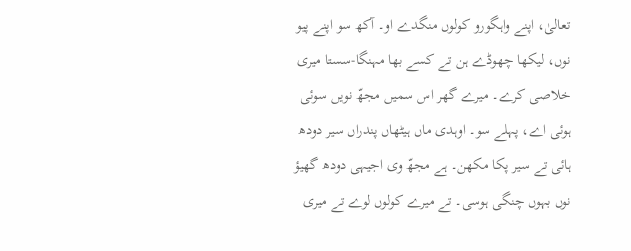تعالیٰ، اپنے واہگورو کولوں منگدے او۔ آکھ سو اپنے پیو نوں، لیکھا چھوڈے ہن تے کسے بھا مہنگا-سستا میری خلاصی کرے۔ میرے گھر اس سمیں مجھّ نویں سوئی ہوئی اے، پہلے سو۔ اوہدی ماں ہیٹھاں پندراں سیر دودھ ہائی تے سیر پکا مکھن۔ ہے مجھّ وی اجیہی دودھ گھیؤ نوں بہوں چنگی ہوسی۔ تے میرے کولوں لوے تے میری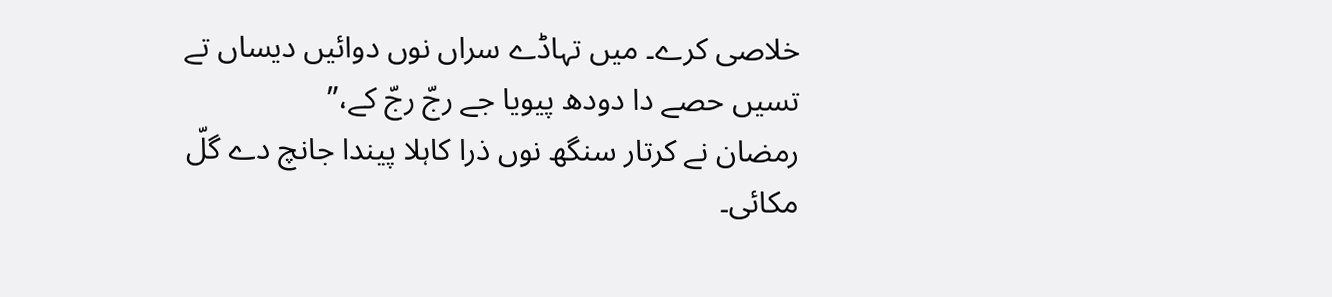خلاصی کرے۔ میں تہاڈے سراں نوں دوائیں دیساں تے تسیں حصے دا دودھ پیویا جے رجّ رجّ کے،”
رمضان نے کرتار سنگھ نوں ذرا کاہلا پیندا جانچ دے گلّ مکائی۔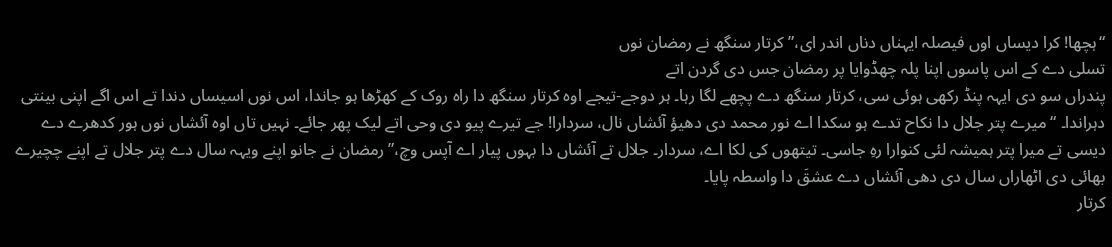“ہچھا! کرا دیساں اوں فیصلہ ایہناں دناں اندر ای،” کرتار سنگھ نے رمضان نوں
تسلی دے کے اس پاسوں اپنا پلہ چھڈوایا پر رمضان جس دی گردن اتے
پندراں سو دی ایہہ پنڈ رکھی ہوئی سی، کرتار سنگھ دے پچھے لگا رہا۔ ہر دوجے-تیجے اوہ کرتار سنگھ دا راہ روک کے کھڑھا ہو جاندا، اس نوں اسیساں دندا تے اس اگے اپنی بینتی دہراندا۔ “میرے پتر جلال دا نکاح تدے ہو سکدا اے نور محمد دی دھیؤ آئشاں نال، سردارا! جے تیرے پیو دی وحی اتے لیک پھر جائے۔ نہیں تاں اوہ آئشاں نوں ہور کدھرے دے دیسی تے میرا پتر ہمیشہ لئی کنوارا رہِ جاسی۔ تیتھوں کی لکا اے، سردار۔ جلال تے آئشاں دا بہوں پیار اے آپس وچ،” رمضان نے جانو اپنے ویہہ سال دے پتر جلال تے اپنے چچیرے بھائی دی اٹھاراں سال دی دھی آئشاں دے عشقَ دا واسطہ پایا۔
کرتار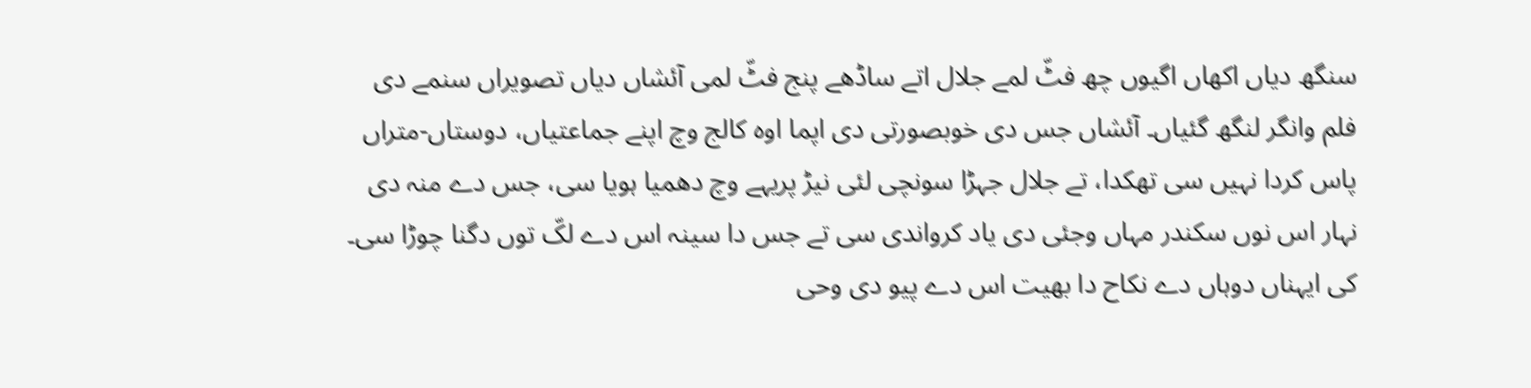سنگھ دیاں اکھاں اگیوں چھ فٹّ لمے جلال اتے ساڈھے پنج فٹّ لمی آئشاں دیاں تصویراں سنمے دی فلم وانگر لنگھ گئیاں۔ آئشاں جس دی خوبصورتی دی اپما اوہ کالج وچ اپنے جماعتیاں، دوستاں-متراں پاس کردا نہیں سی تھکدا، تے جلال جہڑا سونچی لئی نیڑ پریہے وچ دھمیا ہویا سی، جس دے منہ دی نہار اس نوں سکندر مہاں وجئی دی یاد کرواندی سی تے جس دا سینہ اس دے لکّ توں دگنا چوڑا سی۔ کی ایہناں دوہاں دے نکاح دا بھیت اس دے پیو دی وحی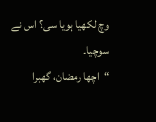وچ لکھیا ہویا سی؟ اس نے سوچیا۔
“اچھا رمضان، گھبرا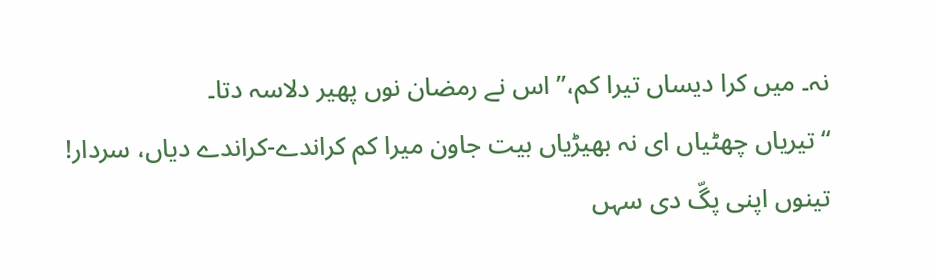نہ۔ میں کرا دیساں تیرا کم،” اس نے رمضان نوں پھیر دلاسہ دتا۔
“تیریاں چھٹیاں ای نہ بھیڑیاں بیت جاون میرا کم کراندے-کراندے دیاں، سردار! تینوں اپنی پگّ دی سہں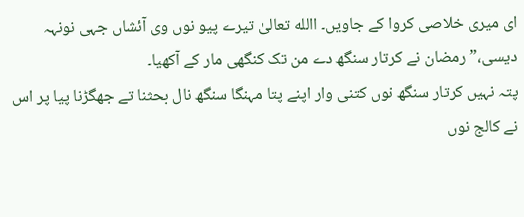ای میری خلاصی کروا کے جاویں۔ االله تعالیٰ تیرے پیو نوں وی آئشاں جہی نونہہ دیسی،” رمضان نے کرتار سنگھ دے من تک کنگھی مار کے آکھیا۔
پتہ نہیں کرتار سنگھ نوں کتنی وار اپنے پتا مہنگا سنگھ نال بحثنا تے جھگڑنا پیا پر اس نے کالج نوں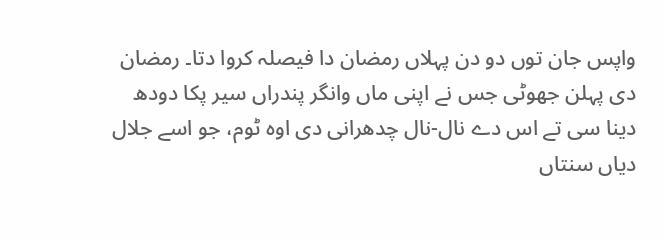واپس جان توں دو دن پہلاں رمضان دا فیصلہ کروا دتا۔ رمضان دی پہلن جھوٹی جس نے اپنی ماں وانگر پندراں سیر پکا دودھ دینا سی تے اس دے نال-نال چدھرانی دی اوہ ٹوم، جو اسے جلال دیاں سنتاں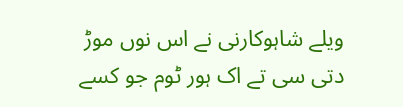ویلے شاہوکارنی نے اس نوں موڑ دتی سی تے اک ہور ٹوم جو کسے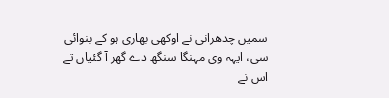سمیں چدھرانی نے اوکھی بھاری ہو کے بنوائی سی، ایہہ وی مہنگا سنگھ دے گھر آ گئیاں تے اس نے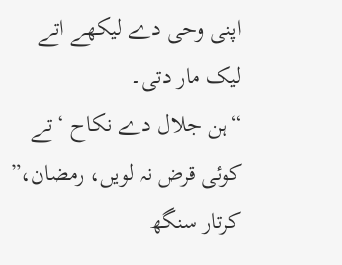اپنی وحی دے لیکھے اتے لیک مار دتی۔
“ہن جلال دے نکاح ‘تے کوئی قرض نہ لویں، رمضان،” کرتار سنگھ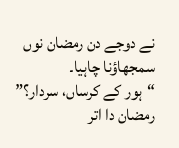نے دوجے دن رمضان نوں سمجھاؤنا چاہیا۔
“ہور کے کرساں، سردار؟” رمضان دا اتر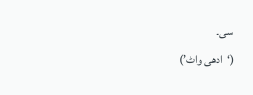سی۔
(‘ادھی واٹ’)